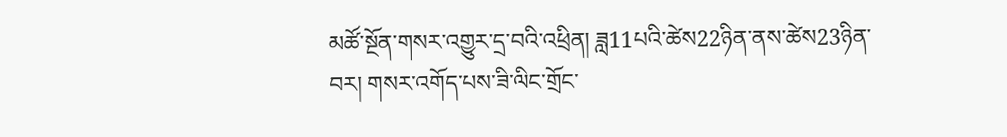མཚོ་སྔོན་གསར་འགྱུར་དྲ་བའི་འཕྲིན། ཟླ11པའི་ཚེས22ཉིན་ནས་ཚེས23ཉིན་བར། གསར་འགོད་པས་ཟི་ལིང་གྲོང་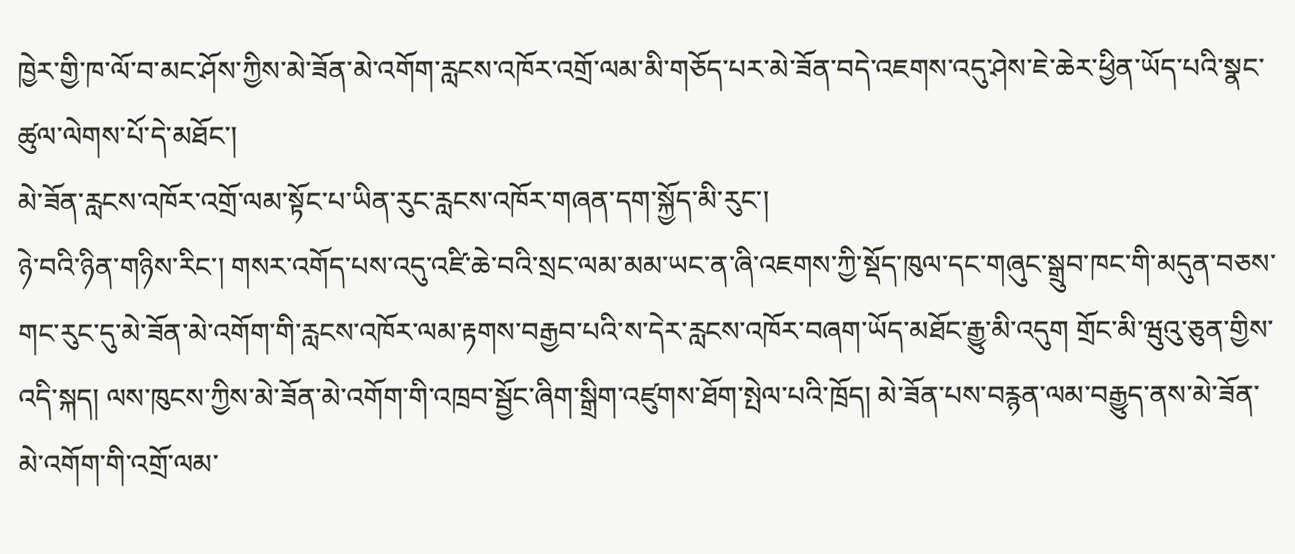ཁྱེར་གྱི་ཁ་ལོ་བ་མང་ཤོས་ཀྱིས་མེ་ཟོན་མེ་འགོག་རླངས་འཁོར་འགྲོ་ལམ་མི་གཅོད་པར་མེ་ཟོན་བདེ་འཇགས་འདུ་ཤེས་ཇེ་ཆེར་ཕྱིན་ཡོད་པའི་སྣང་ཚུལ་ལེགས་པོ་དེ་མཐོང་།
མེ་ཟོན་རླངས་འཁོར་འགྲོ་ལམ་སྟོང་པ་ཡིན་རུང་རླངས་འཁོར་གཞན་དག་སྐྱོད་མི་རུང་།
ཉེ་བའི་ཉིན་གཉིས་རིང་། གསར་འགོད་པས་འདུ་འཛི་ཆེ་བའི་སྲང་ལམ་མམ་ཡང་ན་ཞི་འཇགས་ཀྱི་སྡོད་ཁུལ་དང་གཞུང་སྒྲུབ་ཁང་གི་མདུན་བཅས་གང་རུང་དུ་མེ་ཟོན་མེ་འགོག་གི་རླངས་འཁོར་ལམ་རྟགས་བརྒྱབ་པའི་ས་དེར་རླངས་འཁོར་བཞག་ཡོད་མཐོང་རྒྱུ་མི་འདུག གྲོང་མི་ཝུའུ་ཅུན་གྱིས་འདི་སྐད། ལས་ཁུངས་ཀྱིས་མེ་ཟོན་མེ་འགོག་གི་འཁྲབ་སྦྱོང་ཞིག་སྒྲིག་འཛུགས་ཐོག་སྤེལ་པའི་ཁྲོད། མེ་ཟོན་པས་བརྙན་ལམ་བརྒྱུད་ནས་མེ་ཟོན་མེ་འགོག་གི་འགྲོ་ལམ་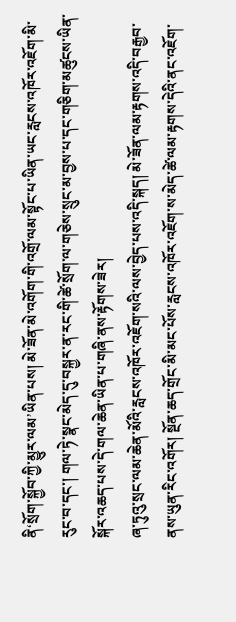ནི‘སྲོག་སྐྱོབ་ཀྱི་མྱུར་ལམ’ཡིན་པས། མེ་ཟོན་མེ་འགོག་གི་འགྲོ་ལམ་སྟོང་པ་ཡིན་ཡང་རླངས་འཁོར་འཇོག་མི་རུང་བ་དང་། གལ་ཏེ་སྣང་མེད་དུ་བསྐྱར་ན་རང་གི་ཚེ་སྲོག་ལ་གཅེས་སྲུང་མ་བྱས་པ་དང་གཅིག་མཚུངས་ཡིན་སྐོར་འཆད་པས་དེ་གལ་ཆེན་ཡིན་པ་གཞི་ནས་རྟོགས་ཟེར།
ཞ་ཏུའུ་སྲང་ལམ་ཆེན་མོའི་རླངས་འཁོར་འཇོག་སའི་ལས་བྱེད་པས་འདི་སྐད། མེ་ཟོན་ལམ་རྟགས་འདི་བརྒྱབ་ནས་ཡུན་རིང་འགོར། སྔོན་ཆད་གྲོང་མི་མང་པོས་རླངས་འཁོར་འཇོག་ས་མེད་ཚེ་ལམ་རྟགས་དེའི་ནང་འཇོག་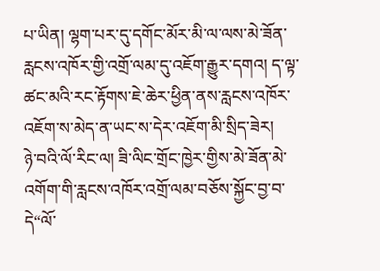པ་ཡིན། ལྷག་པར་དུ་དགོང་མོར་མི་ལ་ལས་མེ་ཟོན་རླངས་འཁོར་གྱི་འགྲོ་ལམ་དུ་འཇོག་རྒྱུར་དགའ། ད་ལྟ་ཚང་མའི་རང་རྟོགས་ཇེ་ཆེར་ཕྱིན་ནས་རླངས་འཁོར་འཇོག་ས་མེད་ན་ཡང་ས་དེར་འཇོག་མི་སྲིད་ཟེར།
ཉེ་བའི་ལོ་རིང་ལ། ཟི་ལིང་གྲོང་ཁྱེར་གྱིས་མེ་ཟོན་མེ་འགོག་གི་རླངས་འཁོར་འགྲོ་ལམ་བཅོས་སྐྱོང་བྱ་བ་དེ“ལོ་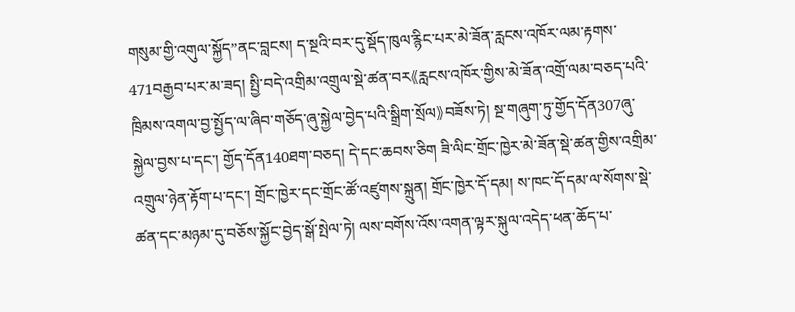གསུམ་གྱི་འགུལ་སྐྱོད”ནང་བླངས། ད་སྔའི་བར་དུ་སྡོད་ཁུལ་རྙིང་པར་མེ་ཟོན་རླངས་འཁོར་ལམ་རྟགས་471བརྒྱབ་པར་མ་ཟད། སྤྱི་བདེ་འགྲིམ་འགྲུལ་སྡེ་ཚན་བར《རླངས་འཁོར་གྱིས་མེ་ཟོན་འགྲོ་ལམ་བཅད་པའི་ཁྲིམས་འགལ་བྱ་སྤྱོད་ལ་ཞིབ་གཅོད་ཞུ་སྐྱེལ་བྱེད་པའི་སྒྲིག་སྲོལ》བཟོས་ཏེ། སྔ་གཞུག་ཏུ་གྱོད་དོན307ཞུ་སྐྱེལ་བྱས་པ་དང་། གྱོད་དོན140ཐག་བཅད། དེ་དང་ཆབས་ཅིག ཟི་ལིང་གྲོང་ཁྱེར་མེ་ཟོན་སྡེ་ཚན་གྱིས་འགྲིམ་འགྲུལ་ཉེན་རྟོག་པ་དང་། གྲོང་ཁྱེར་དང་གྲོང་ཚོ་འཛུགས་སྐྲུན། གྲོང་ཁྱེར་དོ་དམ། ས་ཁང་དོ་དམ་ལ་སོགས་སྡེ་ཚན་དང་མཉམ་དུ་བཅོས་སྐྱོང་བྱེད་སྒོ་སྤེལ་ཏེ། ལས་བགོས་འོས་འགན་ལྟར་སྐུལ་འདེད་ཕན་ཆོད་པ་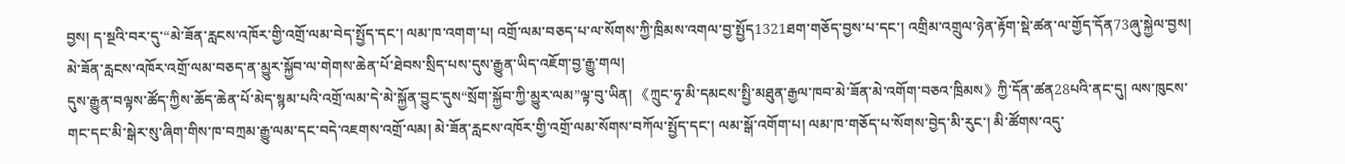བྱས། ད་སྔའི་བར་དུ་“མེ་ཟོན་རླངས་འཁོར་གྱི་འགྲོ་ལམ་བེད་སྤྱོད་དང་། ལམ་ཁ་འགག་པ། འགྲོ་ལམ་བཅད་པ་ལ་སོགས་ཀྱི་ཁྲིམས་འགལ་བྱ་སྤྱོད1321ཐག་གཅོད་བྱས་པ་དང་། འགྲིམ་འགྲུལ་ཉེན་རྟོག་སྡེ་ཚན་ལ་གྱོད་དོན73ཞུ་སྐྱེལ་བྱས།
མེ་ཟོན་རླངས་འཁོར་འགྲོ་ལམ་བཅད་ན་མྱུར་སྐྱོབ་ལ་གེགས་ཆེན་པོ་ཐེབས་སྲིད་པས་དུས་རྒྱུན་ཡིད་འཇོག་བྱ་རྒྱུ་གལ།
དུས་རྒྱུན་བལྟས་ཚོད་ཀྱིས་ཆོད་ཆེན་པོ་མེད་སྙམ་པའི་འགྲོ་ལམ་དེ་མེ་སྐྱོན་བྱུང་དུས“སྲོག་སྐྱོབ་ཀྱི་མྱུར་ལམ”ལྟ་བུ་ཡིན། 《ཀྲུང་ཧྭ་མི་དམངས་སྤྱི་མཐུན་རྒྱལ་ཁབ་མེ་ཟོན་མེ་འགོག་བཅའ་ཁྲིམས》ཀྱི་དོན་ཚན28པའི་ནང་དུ། ལས་ཁུངས་གང་དང་མི་སྒེར་སུ་ཞིག་གིས་ཁ་བཀྲམ་རྒྱུ་ལམ་དང་བདེ་འཇགས་འགྲོ་ལམ། མེ་ཟོན་རླངས་འཁོར་གྱི་འགྲོ་ལམ་སོགས་བཀོལ་སྤྱོད་དང་། ལམ་སྒོ་འགོག་པ། ལམ་ཁ་གཅོད་པ་སོགས་བྱེད་མི་རུང་། མི་ཚོགས་འདུ་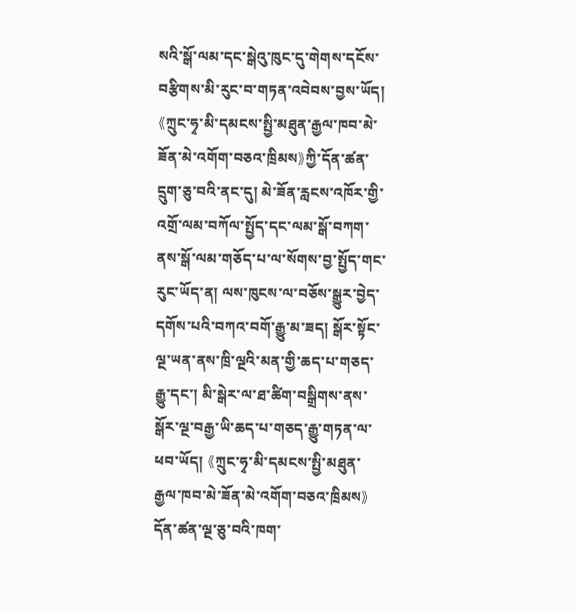སའི་སྒོ་ལམ་དང་སྒེའུ་ཁུང་དུ་གེགས་དངོས་བརྩིགས་མི་རུང་བ་གཏན་འབེབས་བྱས་ཡོད། 《ཀྲུང་ཧྭ་མི་དམངས་སྤྱི་མཐུན་རྒྱལ་ཁབ་མེ་ཟོན་མེ་འགོག་བཅའ་ཁྲིམས》ཀྱི་དོན་ཚན་དྲུག་ཅུ་བའི་ནང་དུ། མེ་ཟོན་རླངས་འཁོར་གྱི་འགྲོ་ལམ་བཀོལ་སྤྱོད་དང་ལམ་སྒོ་བཀག་ནས་སྒོ་ལམ་གཅོད་པ་ལ་སོགས་བྱ་སྤྱོད་གང་རུང་ཡོད་ན། ལས་ཁུངས་ལ་བཅོས་སྒྱུར་བྱེད་དགོས་པའི་བཀའ་བགོ་རྒྱུ་མ་ཟད། སྒོར་སྟོང་ལྔ་ཡན་ནས་ཁྲི་ལྔའི་མན་གྱི་ཆད་པ་གཅད་རྒྱུ་དང་། མི་སྒེར་ལ་ཐ་ཚིག་བསྒྲིགས་ནས་སྒོར་ལྔ་བརྒྱ་ཡི་ཆད་པ་གཅད་རྒྱུ་གཏན་ལ་ཕབ་ཡོད། 《ཀྲུང་ཧྭ་མི་དམངས་སྤྱི་མཐུན་རྒྱལ་ཁབ་མེ་ཟོན་མེ་འགོག་བཅའ་ཁྲིམས》དོན་ཚན་ལྔ་ཅུ་བའི་ཁག་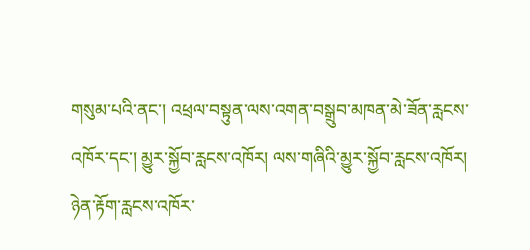གསུམ་པའི་ནང་། འཕྲལ་བསྟུན་ལས་འགན་བསྒྲུབ་མཁན་མེ་ཟོན་རླངས་འཁོར་དང་། མྱུར་སྐྱོབ་རླངས་འཁོར། ལས་གཞིའི་མྱུར་སྐྱོབ་རླངས་འཁོར། ཉེན་རྟོག་རླངས་འཁོར་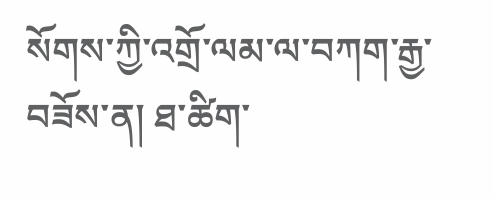སོགས་ཀྱི་འགྲོ་ལམ་ལ་བཀག་རྒྱ་བཟོས་ན། ཐ་ཚིག་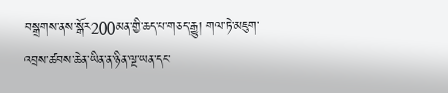བསྒྲགས་ནས་སྒོར200མན་གྱི་ཆད་པ་གཅད་རྒྱུ། གལ་ཏེ་མཇུག་འབྲས་ཚབས་ཆེན་ཡིན་ན་ཉིན་ལྔ་ཡན་དང་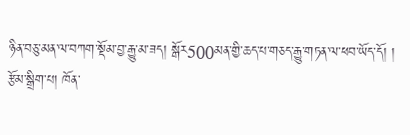ཉིན་བཅུ་མན་ལ་བཀག་སྡོམ་བྱ་རྒྱུ་མ་ཟད། སྒོར500མན་གྱི་ཆད་པ་གཅད་རྒྱུ་གཏན་ལ་ཕབ་ཡོད་དོ། །
རྩོམ་སྒྲིག་པ། ཁོན་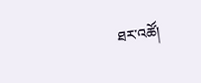ཐར་འཚོ།